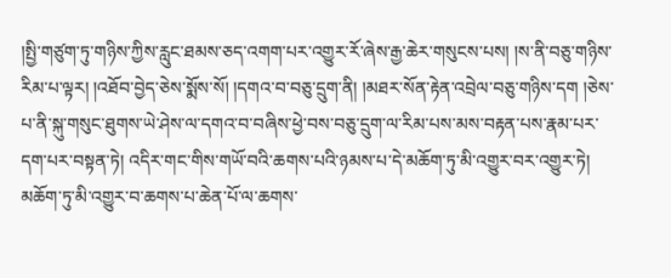།སྤྱི་གཙུག་ཏུ་གཉིས་ཀྱིས་རླུང་ཐམས་ཅད་འགག་པར་འགྱུར་རོ་ཞེས་རྒྱ་ཆེར་གསུངས་པས། །ས་ནི་བཅུ་གཉིས་རིམ་པ་ལྟར། །འཐོབ་བྱེད་ཅེས་སྨོས་སོ། །དགའ་བ་བཅུ་དྲུག་ནི། །མཐར་སོན་རྟེན་འབྲེལ་བཅུ་གཉིས་དག །ཅེས་པ་ནི་སྐུ་གསུང་ཐུགས་ཡེ་ཤེས་ལ་དགའ་བ་བཞིས་ཕྱེ་བས་བཅུ་དྲུག་ལ་རིམ་པས་མས་བརྟན་པས་རྣམ་པར་དག་པར་བསྟན་ཏེ། འདིར་གང་གིས་གཡོ་བའི་ཆགས་པའི་ཉམས་པ་དེ་མཆོག་ཏུ་མི་འགྱུར་བར་འགྱུར་ཏེ། མཆོག་ཏུ་མི་འགྱུར་བ་ཆགས་པ་ཆེན་པོ་ལ་ཆགས་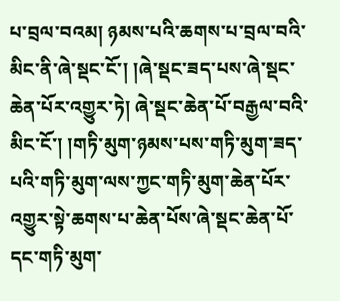པ་བྲལ་བའམ། ཉམས་པའི་ཆགས་པ་བྲལ་བའི་མིང་ནི་ཞེ་སྡང་ངོ་། །ཞེ་སྡང་ཟད་པས་ཞེ་སྡང་ཆེན་པོར་འགྱུར་ཏེ། ཞེ་སྡང་ཆེན་པོ་བརྒྱལ་བའི་མིང་ངོ་། །གཏི་མུག་ཉམས་པས་གཏི་མུག་ཟད་པའི་གཏི་མུག་ལས་ཀྱང་གཏི་མུག་ཆེན་པོར་འགྱུར་སྟེ་ཆགས་པ་ཆེན་པོས་ཞེ་སྡང་ཆེན་པོ་དང་གཏི་མུག་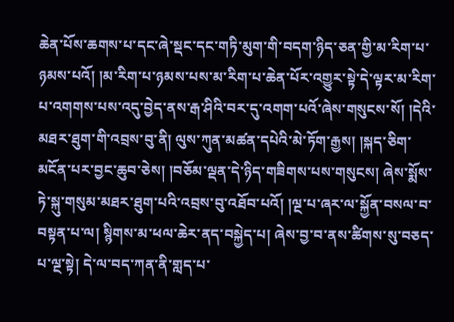ཆེན་པོས་ཆགས་པ་དང་ཞེ་སྡང་དང་གཏི་མུག་གི་བདག་ཉིད་ཅན་གྱི་མ་རིག་པ་ཉམས་པའོ། །མ་རིག་པ་ཉམས་པས་མ་རིག་པ་ཆེན་པོར་འགྱུར་སྟེ་དེ་ལྟར་མ་རིག་པ་འགགས་པས་འདུ་བྱེད་ནས་རྒ་ཤིའི་བར་དུ་འགག་པའོ་ཞེས་གསུངས་སོ། །དེའི་མཐར་ཐུག་གི་འབྲས་བུ་ནི། ལུས་ཀུན་མཚན་དཔེའི་མེ་ཏོག་རྒྱས། །སྐད་ཅིག་མངོན་པར་བྱང་ཆུབ་ཅེས། །བཅོམ་ལྡན་དེ་ཉིད་གཟིགས་པས་གསུངས། ཞེས་སྨོས་ཏེ་སྐུ་གསུམ་མཐར་ཐུག་པའི་འབྲས་བུ་འཐོབ་པའོ། །ལྔ་པ་ཞར་ལ་སྐྱོན་བསལ་བ་བསྟན་པ་ལ། སྙིགས་མ་ཕལ་ཆེར་ནད་བསྐྱེད་པ། ཞེས་བྱ་བ་ནས་ཚིགས་སུ་བཅད་པ་ལྔ་སྟེ། དེ་ལ་བད་ཀན་ནི་གླད་པ་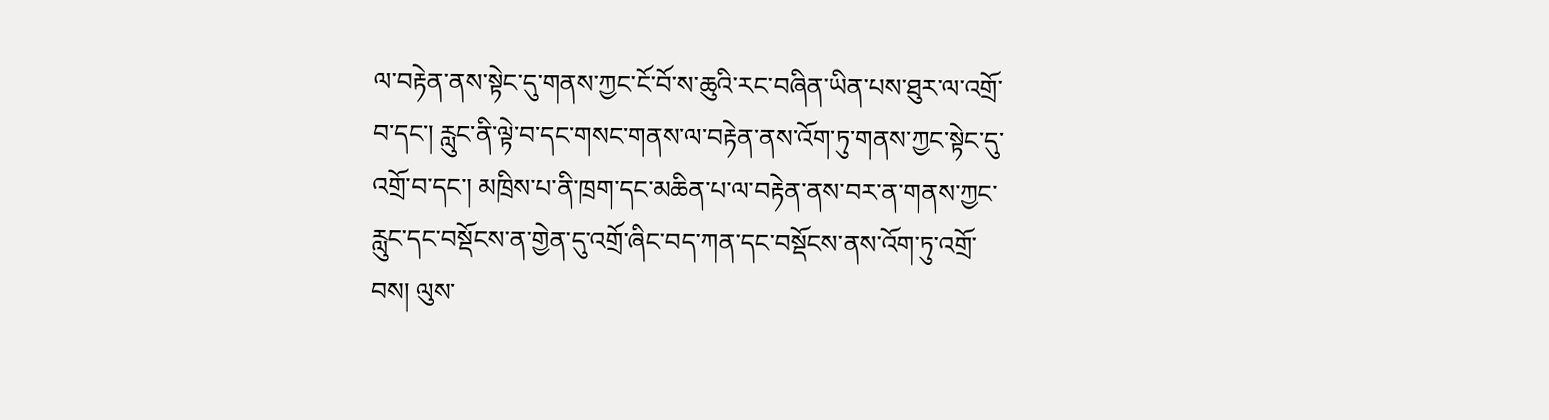ལ་བརྟེན་ནས་སྟེང་དུ་གནས་ཀྱང་ངོ་བོ་ས་ཆུའི་རང་བཞིན་ཡིན་པས་ཐུར་ལ་འགྲོ་བ་དང་། རླུང་ནི་ལྟེ་བ་དང་གསང་གནས་ལ་བརྟེན་ནས་འོག་ཏུ་གནས་ཀྱང་སྟེང་དུ་འགྲོ་བ་དང་། མཁྲིས་པ་ནི་ཁྲག་དང་མཆིན་པ་ལ་བརྟེན་ནས་བར་ན་གནས་ཀྱང་རླུང་དང་བསྡོངས་ན་གྱེན་དུ་འགྲོ་ཞིང་བད་ཀན་དང་བསྡོངས་ནས་འོག་ཏུ་འགྲོ་བས། ལུས་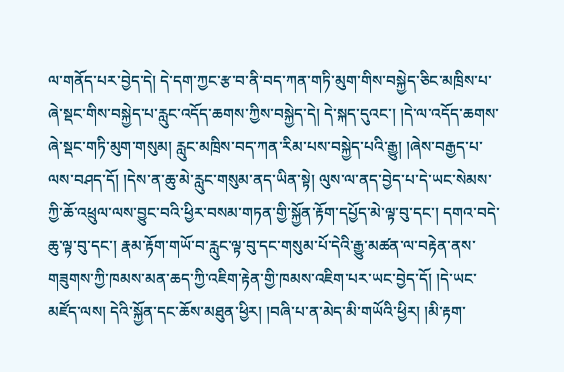ལ་གནོད་པར་བྱེད་དེ། དེ་དག་ཀྱང་རྩ་བ་ནི་བད་ཀན་གཏི་མུག་གིས་བསྐྱེད་ཅིང་མཁྲིས་པ་ཞེ་སྡང་གིས་བསྐྱེད་པ་རླུང་འདོད་ཆགས་ཀྱིས་བསྐྱེད་དེ། དེ་སྐད་དུའང་། །དེ་ལ་འདོད་ཆགས་ཞེ་སྡང་གཏི་མུག་གསུམ། རླུང་མཁྲིས་བད་ཀན་རིམ་པས་བསྐྱེད་པའི་རྒྱུ། །ཞེས་བརྒྱད་པ་ལས་བཤད་དོ། །དེས་ན་ཆུ་མེ་རླུང་གསུམ་ནད་ཡིན་སྟེ། ལུས་ལ་ནད་བྱེད་པ་དེ་ཡང་སེམས་ཀྱི་ཆོ་འཕྲུལ་ལས་བྱུང་བའི་ཕྱིར་བསམ་གཏན་གྱི་སྐྱོན་རྟོག་དཔྱོད་མེ་ལྟ་བུ་དང་། དགའ་བདེ་ཆུ་ལྟ་བུ་དང་། རྣམ་རྟོག་གཡོ་བ་རླུང་ལྟ་བུ་དང་གསུམ་པོ་དེའི་རྒྱུ་མཚན་ལ་བརྟེན་ནས་གཟུགས་ཀྱི་ཁམས་མན་ཆད་ཀྱི་འཇིག་རྟེན་གྱི་ཁམས་འཇིག་པར་ཡང་བྱེད་དོ། །དེ་ཡང་མཛོད་ལས། དེའི་སྐྱོན་དང་ཆོས་མཐུན་ཕྱིར། །བཞི་པ་ན་མེད་མི་གཡོའི་ཕྱིར། །མི་རྟག་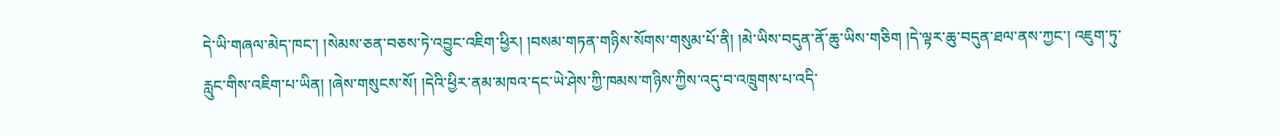དེ་ཡི་གཞལ་མེད་ཁང་། །སེམས་ཅན་བཅས་ཏེ་འབྱུང་འཇིག་ཕྱིར། །བསམ་གཏན་གཉིས་སོགས་གསུམ་པོ་ནི། །མེ་ཡིས་བདུན་ནོ་ཆུ་ཡིས་གཅིག །དེ་ལྟར་ཆུ་བདུན་ཐལ་ནས་ཀྱང་། འཇུག་ཏུ་རླུང་གིས་འཇིག་པ་ཡིན། །ཞེས་གསུངས་སོ། །དེའི་ཕྱིར་ནམ་མཁའ་དང་ཡེ་ཤེས་ཀྱི་ཁམས་གཉིས་ཀྱིས་འདུ་བ་འཁྲུགས་པ་འདི་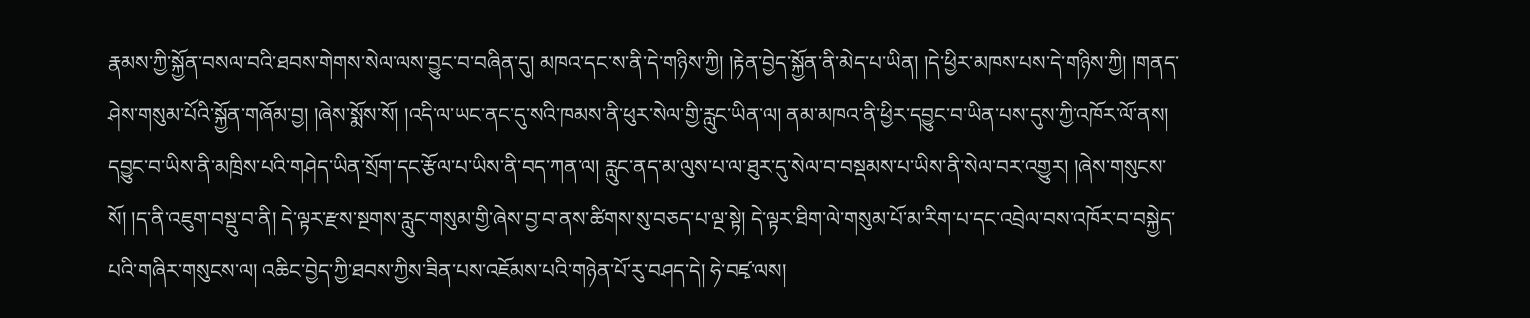རྣམས་ཀྱི་སྐྱོན་བསལ་བའི་ཐབས་གེགས་སེལ་ལས་བྱུང་བ་བཞིན་དུ། མཁའ་དང་ས་ནི་དེ་གཉིས་ཀྱི། །རྟེན་བྱེད་སྐྱོན་ནི་མེད་པ་ཡིན། །དེ་ཕྱིར་མཁས་པས་དེ་གཉིས་ཀྱི། །གནད་ཤེས་གསུམ་པོའི་སྐྱོན་གཞོམ་བྱ། །ཞེས་སྨོས་སོ། །འདི་ལ་ཡང་ནང་དུ་སའི་ཁམས་ནི་ཕུར་སེལ་གྱི་རླུང་ཡིན་ལ། ནམ་མཁའ་ནི་ཕྱིར་དབྱུང་བ་ཡིན་པས་དུས་ཀྱི་འཁོར་ལོ་ནས། དབྱུང་བ་ཡིས་ནི་མཁྲིས་པའི་གཤེད་ཡིན་སྲོག་དང་རྩོལ་པ་ཡིས་ནི་བད་ཀན་ལ། རླུང་ནད་མ་ལུས་པ་ལ་ཐུར་དུ་སེལ་བ་བསྡམས་པ་ཡིས་ནི་སེལ་བར་འགྱུར། །ཞེས་གསུངས་སོ། །ད་ནི་འཇུག་བསྡུ་བ་ནི། དེ་ལྟར་རྫས་སྔགས་རླུང་གསུམ་གྱི་ཞེས་བྱ་བ་ནས་ཚིགས་སུ་བཅད་པ་ལྔ་སྟེ། དེ་ལྟར་ཐིག་ལེ་གསུམ་པོ་མ་རིག་པ་དང་འབྲེལ་བས་འཁོར་བ་བསྐྱེད་པའི་གཞིར་གསུངས་ལ། འཆིང་བྱེད་ཀྱི་ཐབས་ཀྱིས་ཟིན་པས་འཇོམས་པའི་གཉེན་པོ་རུ་བཤད་དེ། ཧེ་བཛྭ་ལས།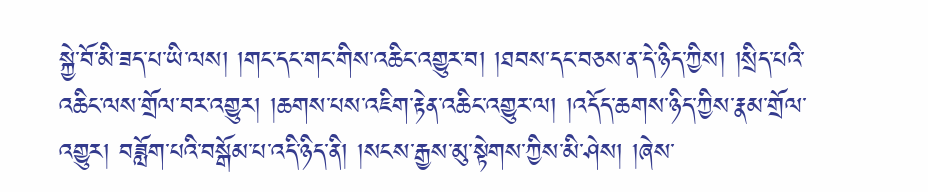སྐྱེ་བོ་མི་ཟད་པ་ཡི་ལས། །གང་དང་གང་གིས་འཆིང་འགྱུར་བ། །ཐབས་དང་བཅས་ན་དེ་ཉིད་ཀྱིས། །སྲིད་པའི་འཆིང་ལས་གྲོལ་བར་འགྱུར། །ཆགས་པས་འཇིག་རྟེན་འཆིང་འགྱུར་ལ། །འདོད་ཆགས་ཉིད་ཀྱིས་རྣམ་གྲོལ་འགྱུར། བཟློག་པའི་བསྒོམ་པ་འདི་ཉིད་ནི། །སངས་རྒྱས་མུ་སྟེགས་ཀྱིས་མི་ཤེས། །ཞེས་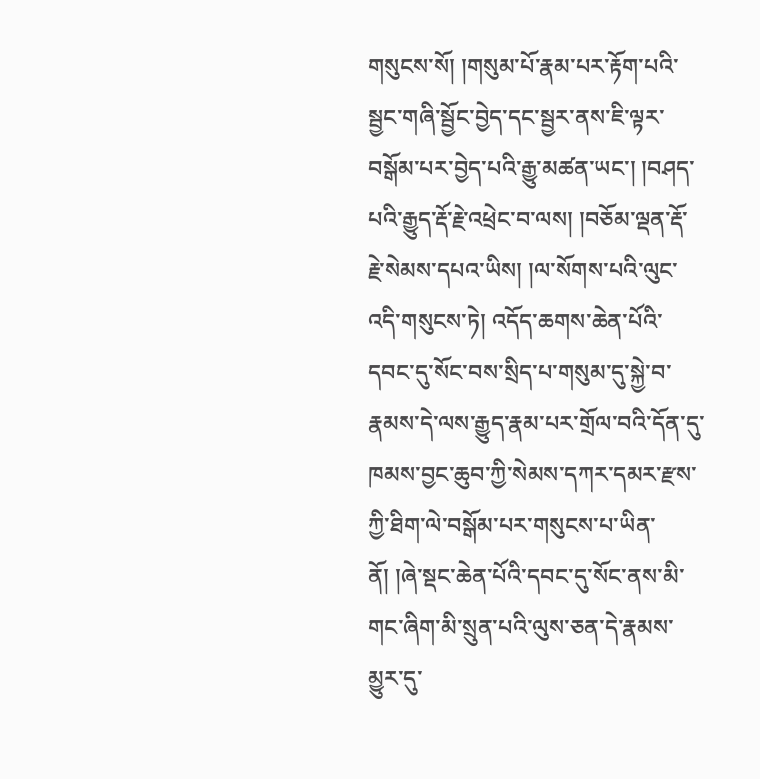གསུངས་སོ། །གསུམ་པོ་རྣམ་པར་རྟོག་པའི་སྦྱང་གཞི་སྦྱོང་བྱེད་དང་སྦྱར་ནས་ཇི་ལྟར་བསྒོམ་པར་བྱེད་པའི་རྒྱུ་མཚན་ཡང་། །བཤད་པའི་རྒྱུད་རྡོ་རྗེ་འཕྲེང་བ་ལས། །བཅོམ་ལྡན་རྡོ་རྗེ་སེམས་དཔའ་ཡིས། །ལ་སོགས་པའི་ལུང་འདི་གསུངས་ཏེ། འདོད་ཆགས་ཆེན་པོའི་དབང་དུ་སོང་བས་སྲིད་པ་གསུམ་དུ་སྐྱེ་བ་རྣམས་དེ་ལས་རྒྱུད་རྣམ་པར་གྲོལ་བའི་དོན་དུ་ཁམས་བྱང་ཆུབ་ཀྱི་སེམས་དཀར་དམར་རྫས་ཀྱི་ཐིག་ལེ་བསྒོམ་པར་གསུངས་པ་ཡིན་ནོ། །ཞེ་སྡང་ཆེན་པོའི་དབང་དུ་སོང་ནས་མི་གང་ཞིག་མི་སྲུན་པའི་ལུས་ཅན་དེ་རྣམས་མྱུར་དུ་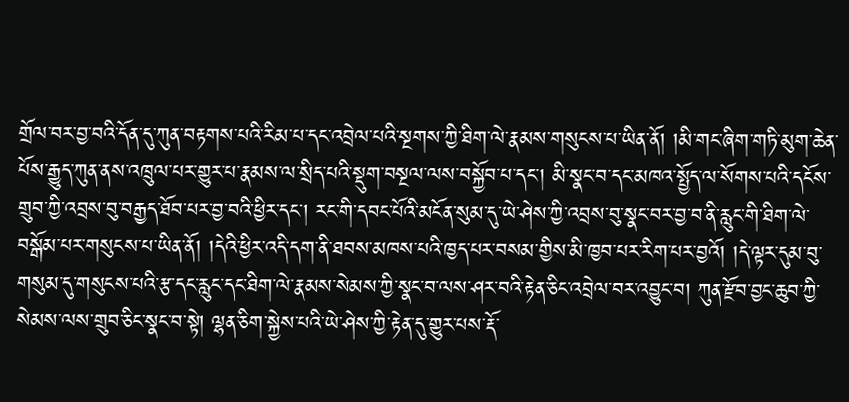གྲོལ་བར་བྱ་བའི་དོན་དུ་ཀུན་བརྟགས་པའི་རིམ་པ་དང་འབྲེལ་པའི་སྔགས་ཀྱི་ཐིག་ལེ་རྣམས་གསུངས་པ་ཡིན་ནོ། །མི་གང་ཞིག་གཏི་མུག་ཆེན་པོས་རྒྱུད་ཀུན་ནས་འཁྲུལ་པར་གྱུར་པ་རྣམས་ལ་སྲིད་པའི་སྡུག་བསྔལ་ལས་བསྐྱོབ་པ་དང་། མི་སྣང་བ་དང་མཁའ་སྤྱོད་ལ་སོགས་པའི་དངོས་གྲུབ་ཀྱི་འབྲས་བུ་བརྒྱད་ཐོབ་པར་བྱ་བའི་ཕྱིར་དང་། རང་གི་དབང་པོའི་མངོན་སུམ་དུ་ཡེ་ཤེས་ཀྱི་འབྲས་བུ་སྣང་བར་བྱ་བ་ནི་རླུང་གི་ཐིག་ལེ་བསྒོམ་པར་གསུངས་པ་ཡིན་ནོ། །དེའི་ཕྱིར་འདི་དག་ནི་ཐབས་མཁས་པའི་ཁྱད་པར་བསམ་གྱིས་མི་ཁྱབ་པར་རིག་པར་བྱའོ། །དེ་ལྟར་དུམ་བུ་གསུམ་དུ་གསུངས་པའི་རྩ་དང་རླུང་དང་ཐིག་ལེ་རྣམས་སེམས་ཀྱི་སྣང་བ་ལས་ཤར་བའི་རྟེན་ཅིང་འབྲེལ་བར་འབྱུང་བ། ཀུན་རྫོབ་བྱང་ཆུབ་ཀྱི་སེམས་ལས་གྲུབ་ཅིང་སྣང་བ་སྟེ། ལྷན་ཅིག་སྐྱེས་པའི་ཡེ་ཤེས་ཀྱི་རྟེན་དུ་གྱུར་པས་རྡོ་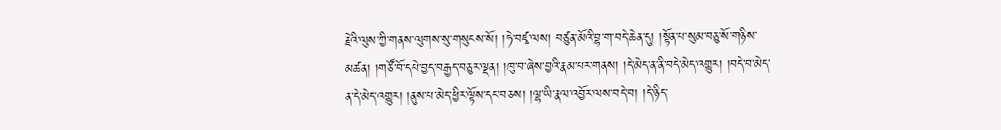རྗེའི་ལུས་ཀྱི་གནས་ལུགས་སུ་གསུངས་སོ། །ཧེ་བཛྭ་ལས། བཙུན་མོའི་བྷ་ག་བདེ་ཆེན་དུ། །སྟོན་པ་སུམ་བཅུ་སོ་གཉིས་མཚན། །གཙོ་བོ་དཔེ་བྱད་བརྒྱད་བཅུར་ལྡན། །ཁུ་བ་ཞེས་བྱའི་རྣམ་པར་གནས། །དེ་མེད་ན་ནི་བདེ་མེད་འགྱུར། །བདེ་བ་མེད་ན་དེ་མེད་འགྱུར། །ནུས་པ་མེད་ཕྱིར་ལྟོས་དང་བཅས། །ལྷ་ཡི་རྣལ་འབྱོར་ལས་བདེ་བ། །དེ་ཉིད་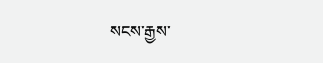སངས་རྒྱས་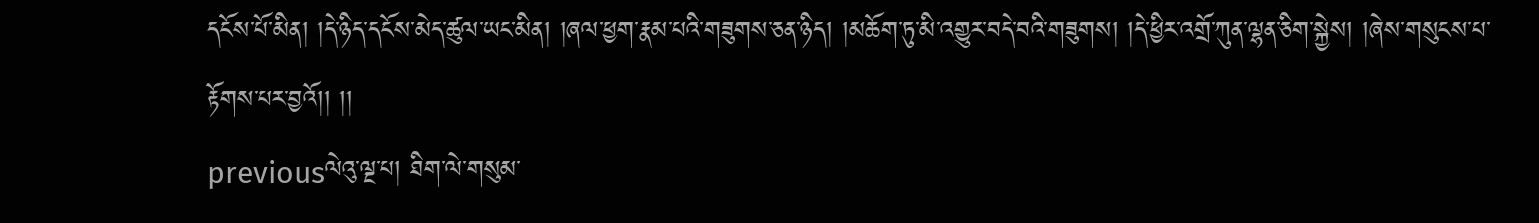དངོས་པོ་མིན། །དེ་ཉིད་དངོས་མེད་ཚུལ་ཡང་མིན། །ཞལ་ཕྱག་རྣམ་པའི་གཟུགས་ཅན་ཉིད། །མཆོག་ཏུ་མི་འགྱུར་བདེ་བའི་གཟུགས། །དེ་ཕྱིར་འགྲོ་ཀུན་ལྷན་ཅིག་སྐྱེས། །ཞེས་གསུངས་པ་རྟོགས་པར་བྱའོ།། །།
previousལེའུ་ལྔ་པ། ཐིག་ལེ་གསུམ་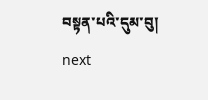བསྟན་པའི་དུམ་བུ། next